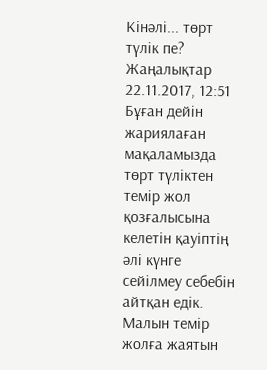Кінәлі... төрт түлік пе?
Жаңалықтар
22.11.2017, 12:51
Бұған дейін жариялаған мақаламызда төрт түліктен темір жол қозғалысына келетін қауіптің әлі күнге сейілмеу себебін айтқан едік. Малын темір жолға жаятын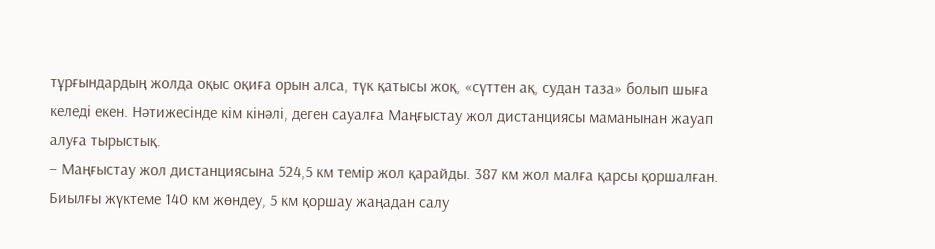тұрғындардың жолда оқыс оқиға орын алса, түк қатысы жоқ, «сүттен ақ, судан таза» болып шыға келеді екен. Нәтижесінде кім кінәлі, деген сауалға Маңғыстау жол дистанциясы маманынан жауап алуға тырыстық.
– Маңғыстау жол дистанциясына 524,5 км темір жол қарайды. 387 км жол малға қарсы қоршалған. Биылғы жүктеме 140 км жөндеу, 5 км қоршау жаңадан салу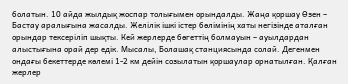болатын. 10 айда жылдық жоспар толығымен орындалды. Жаңа қоршау Өзен – Бастау аралығына жасалды. Желілік ішкі істер бөлімінің хаты негізінде аталған орындар тексеріліп шықты. Кей жерлерде бөгеттің болмауын – ауылдардан алыстығына орай дер едік. Мысалы, Болашақ станциясында солай. Дегенмен ондағы бекеттерде көлемі 1-2 км дейін созылатын қоршаулар орнатылған. Қалған жерлер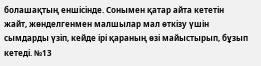болашақтың еншісінде. Сонымен қатар айта кететін жайт, жөнделгенмен малшылар мал өткізу үшін сымдарды үзіп, кейде ірі қараның өзі майыстырып, бұзып кетеді. №13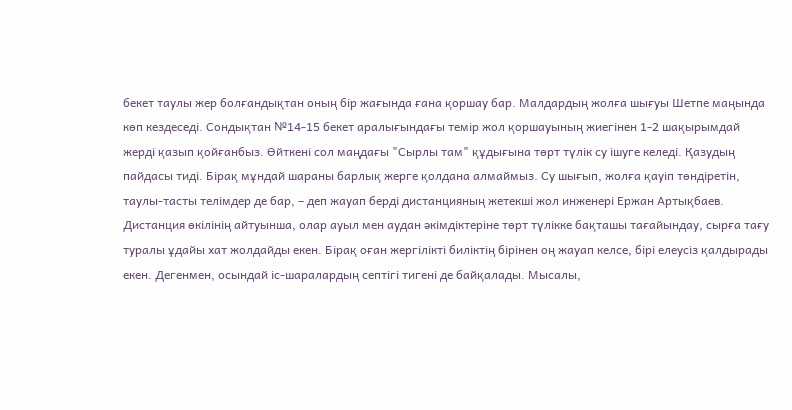бекет таулы жер болғандықтан оның бір жағында ғана қоршау бар. Малдардың жолға шығуы Шетпе маңында көп кездеседі. Сондықтан №14-15 бекет аралығындағы темір жол қоршауының жиегінен 1-2 шақырымдай жерді қазып қойғанбыз. Өйткені сол маңдағы "Сырлы там" құдығына төрт түлік су ішуге келеді. Қазудың пайдасы тиді. Бірақ мұндай шараны барлық жерге қолдана алмаймыз. Су шығып, жолға қауіп төндіретін, таулы-тасты телімдер де бар, – деп жауап берді дистанцияның жетекші жол инженері Ержан Артықбаев.
Дистанция өкілінің айтуынша, олар ауыл мен аудан әкімдіктеріне төрт түлікке бақташы тағайындау, сырға тағу туралы ұдайы хат жолдайды екен. Бірақ оған жергілікті биліктің бірінен оң жауап келсе, бірі елеусіз қалдырады екен. Дегенмен, осындай іс-шаралардың септігі тигені де байқалады. Мысалы,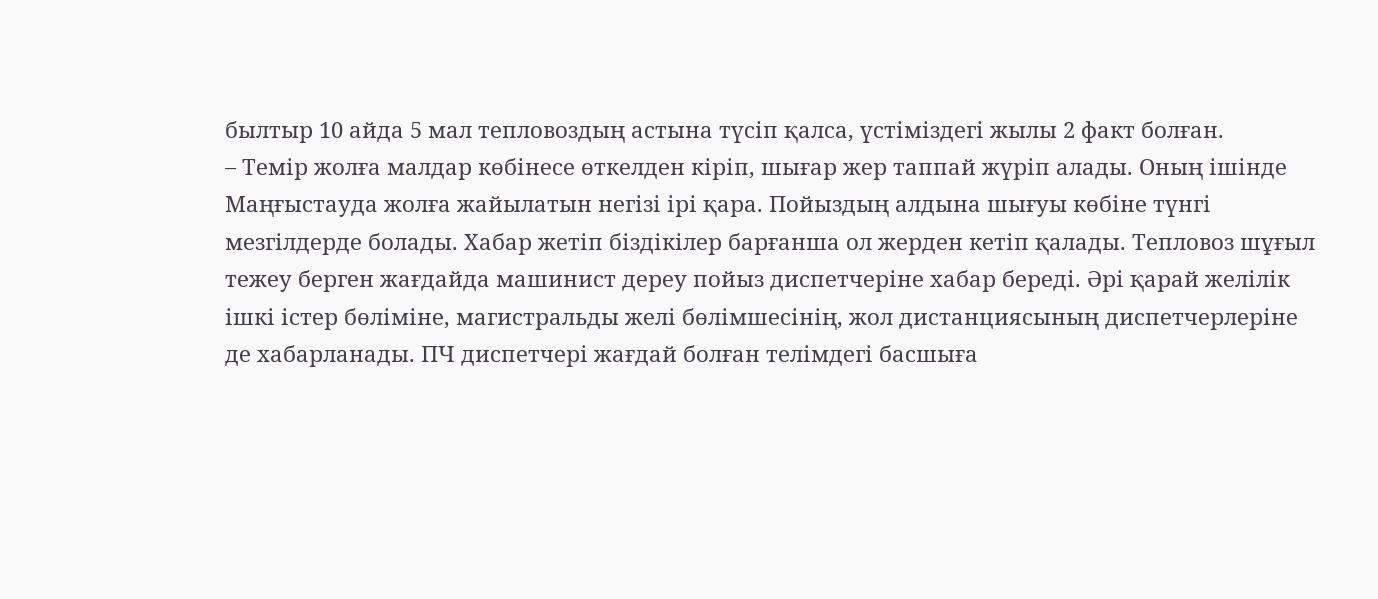былтыр 10 айда 5 мал тепловоздың астына түсіп қалса, үстіміздегі жылы 2 факт болған.
– Темір жолға малдар көбінесе өткелден кіріп, шығар жер таппай жүріп алады. Оның ішінде Маңғыстауда жолға жайылатын негізі ірі қара. Пойыздың алдына шығуы көбіне түнгі мезгілдерде болады. Хабар жетіп біздікілер барғанша ол жерден кетіп қалады. Тепловоз шұғыл тежеу берген жағдайда машинист дереу пойыз диспетчеріне хабар береді. Әрі қарай желілік ішкі істер бөліміне, магистральды желі бөлімшесінің, жол дистанциясының диспетчерлеріне де хабарланады. ПЧ диспетчері жағдай болған телімдегі басшыға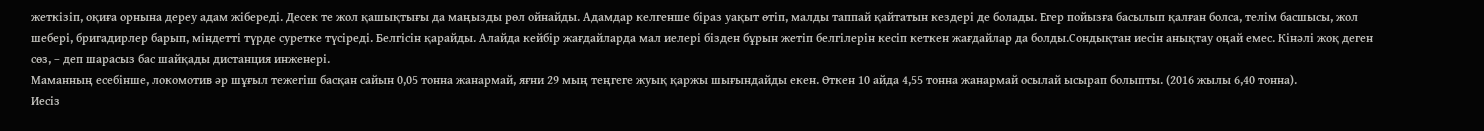жеткізіп, оқиға орнына дереу адам жібереді. Десек те жол қашықтығы да маңызды рөл ойнайды. Адамдар келгенше біраз уақыт өтіп, малды таппай қайтатын кездері де болады. Егер пойызға басылып қалған болса, телім басшысы, жол шебері, бригадирлер барып, міндетті түрде суретке түсіреді. Белгісін қарайды. Алайда кейбір жағдайларда мал иелері бізден бұрын жетіп белгілерін кесіп кеткен жағдайлар да болды.Сондықтан иесін анықтау оңай емес. Кінәлі жоқ деген сөз, – деп шарасыз бас шайқады дистанция инженері.
Маманның есебінше, локомотив әр шұғыл тежегіш басқан сайын 0,05 тонна жанармай, яғни 29 мың теңгеге жуық қаржы шығындайды екен. Өткен 10 айда 4,55 тонна жанармай осылай ысырап болыпты. (2016 жылы 6,40 тонна).
Иесіз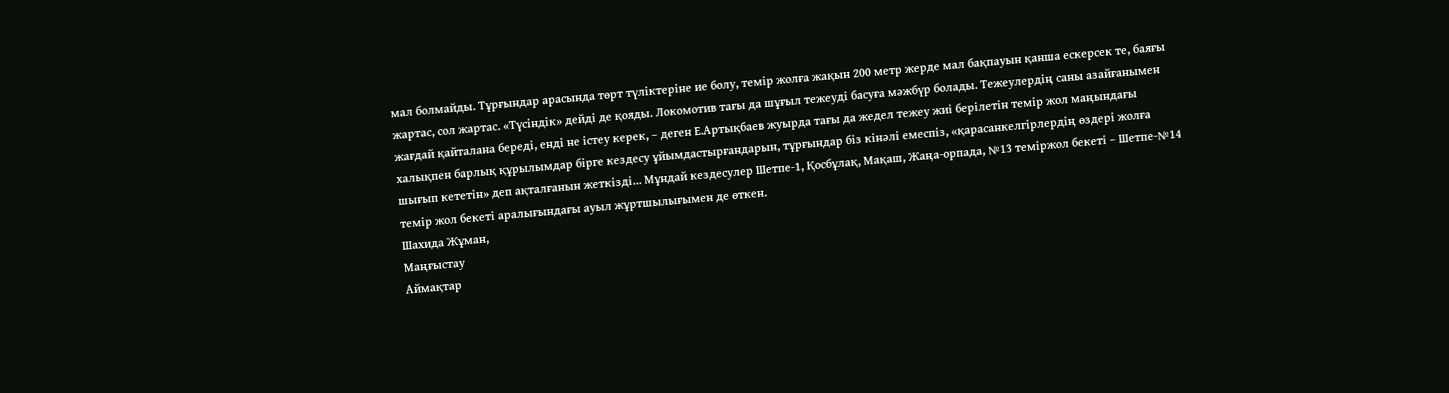мал болмайды. Тұрғындар арасында төрт түліктеріне ие болу, темір жолға жақын 200 метр жерде мал бақпауын қанша ескерсек те, баяғы жартас, сол жартас. «Түсіндік» дейді де қояды. Локомотив тағы да шұғыл тежеуді басуға мәжбүр болады. Тежеулердің саны азайғанымен жағдай қайталана береді, енді не істеу керек, – деген Е.Артықбаев жуырда тағы да жедел тежеу жиі берілетін темір жол маңындағы халықпен барлық құрылымдар бірге кездесу ұйымдастырғандарын, тұрғындар біз кінәлі емеспіз, «қарасанкелгірлердің өздері жолға шығып кететін» деп ақталғанын жеткізді... Мұндай кездесулер Шетпе-1, Қосбұлақ, Мақаш, Жаңа-орпада, №13 теміржол бекеті – Шетпе-№14 темір жол бекеті аралығындағы ауыл жұртшылығымен де өткен.
Шахида Жұман,
Маңғыстау
Аймақтар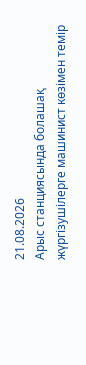21.08.2026
Арыс станциясында болашақ жүргізушілерге машинист көзімен темір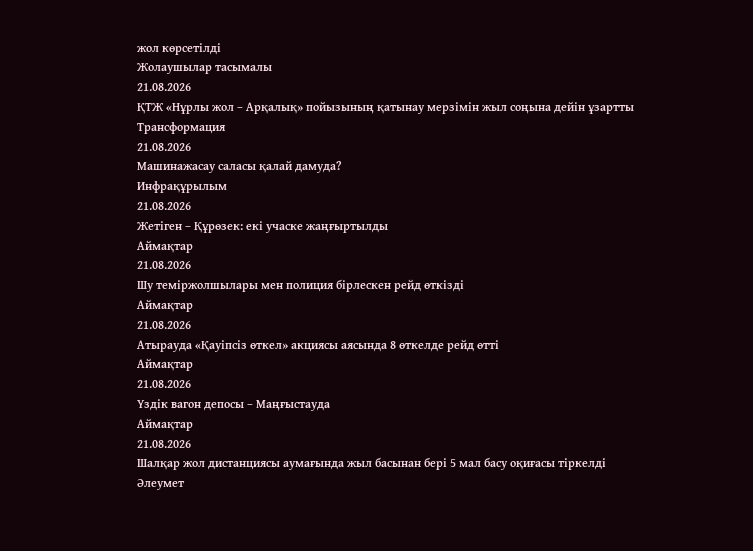жол көрсетілді
Жолаушылар тасымалы
21.08.2026
ҚТЖ «Нұрлы жол – Арқалық» пойызының қатынау мерзімін жыл соңына дейін ұзартты
Трансформация
21.08.2026
Машинажасау саласы қалай дамуда?
Инфрақұрылым
21.08.2026
Жетіген – Құрөзек: екі учаске жаңғыртылды
Аймақтар
21.08.2026
Шу теміржолшылары мен полиция бірлескен рейд өткізді
Аймақтар
21.08.2026
Атырауда «Қауіпсіз өткел» акциясы аясында 8 өткелде рейд өтті
Аймақтар
21.08.2026
Үздік вагон депосы – Маңғыстауда
Аймақтар
21.08.2026
Шалқар жол дистанциясы аумағында жыл басынан бері 5 мал басу оқиғасы тіркелді
Әлеумет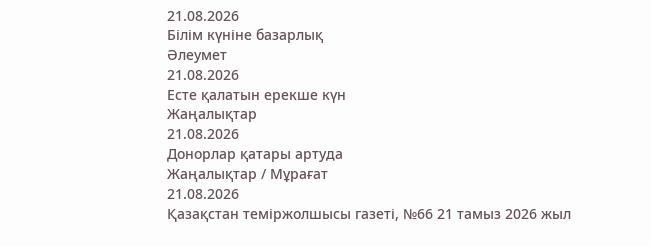21.08.2026
Білім күніне базарлық
Әлеумет
21.08.2026
Есте қалатын ерекше күн
Жаңалықтар
21.08.2026
Донорлар қатары артуда
Жаңалықтар / Мұрағат
21.08.2026
Қазақстан теміржолшысы газеті, №66 21 тамыз 2026 жыл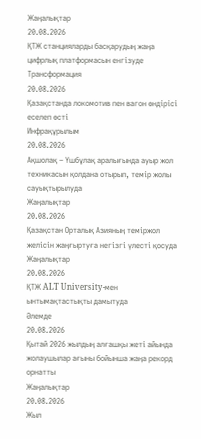Жаңалықтар
20.08.2026
ҚТЖ станцияларды басқарудың жаңа цифрлық платформасын енгізуде
Трансформация
20.08.2026
Қазақстанда локомотив пен вагон өндірісі еселеп өсті
Инфрақұрылым
20.08.2026
Ақшолақ – Үшбұлақ аралығында ауыр жол техникасын қолдана отырып, темір жолы сауықтырылуда
Жаңалықтар
20.08.2026
Қазақстан Орталық Азияның теміржол желісін жаңғыртуға негізгі үлесті қосуда
Жаңалықтар
20.08.2026
ҚТЖ ALT University-мен ынтымақтастықты дамытуда
Әлемде
20.08.2026
Қытай 2026 жылдың алғашқы жеті айында жолаушылар ағыны бойынша жаңа рекорд орнатты
Жаңалықтар
20.08.2026
Жыл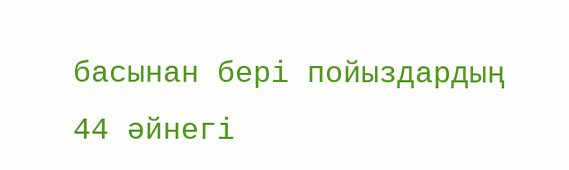басынан бері пойыздардың 44 әйнегі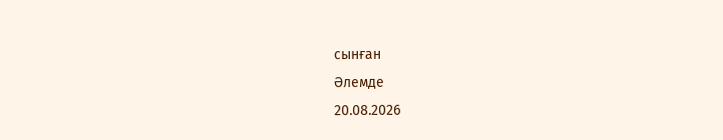сынған
Әлемде
20.08.2026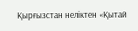Қырғызстан неліктен «Қытай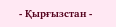- Қырғызстан -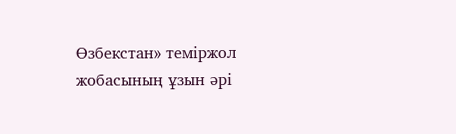Өзбекстан» теміржол жобасының ұзын әрі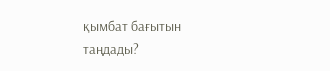қымбат бағытын таңдады?